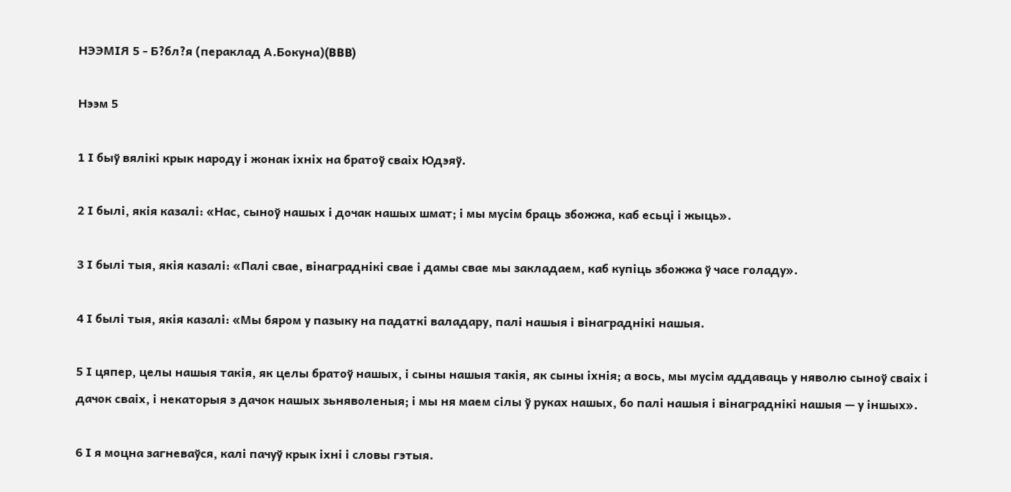НЭЭМІЯ 5 - Б?бл?я (пераклад А.Бокуна)(BBB)

Нээм 5

1 І быў вялікі крык народу і жонак іхніх на братоў сваіх Юдэяў.

2 І былі, якія казалі: «Нас, сыноў нашых і дочак нашых шмат; і мы мусім браць збожжа, каб есьці і жыць».

3 І былі тыя, якія казалі: «Палі свае, вінаграднікі свае і дамы свае мы закладаем, каб купіць збожжа ў часе голаду».

4 І былі тыя, якія казалі: «Мы бяром у пазыку на падаткі валадару, палі нашыя і вінаграднікі нашыя.

5 І цяпер, целы нашыя такія, як целы братоў нашых, і сыны нашыя такія, як сыны іхнія; а вось, мы мусім аддаваць у няволю сыноў сваіх і дачок сваіх, і некаторыя з дачок нашых зьняволеныя; і мы ня маем сілы ў руках нашых, бо палі нашыя і вінаграднікі нашыя — у іншых».

6 І я моцна загневаўся, калі пачуў крык іхні і словы гэтыя.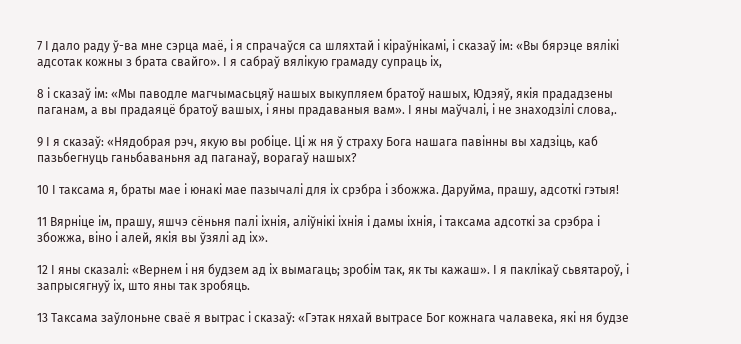7 І дало раду ў-ва мне сэрца маё, і я спрачаўся са шляхтай і кіраўнікамі, і сказаў ім: «Вы бярэце вялікі адсотак кожны з брата свайго». І я сабраў вялікую грамаду супраць іх,

8 і сказаў ім: «Мы паводле магчымасьцяў нашых выкупляем братоў нашых, Юдэяў, якія прададзены паганам, а вы прадаяцё братоў вашых, і яны прадаваныя вам». І яны маўчалі, і не знаходзілі слова,.

9 І я сказаў: «Нядобрая рэч, якую вы робіце. Ці ж ня ў страху Бога нашага павінны вы хадзіць, каб пазьбегнуць ганьбаваньня ад паганаў, ворагаў нашых?

10 І таксама я, браты мае і юнакі мае пазычалі для іх срэбра і збожжа. Даруйма, прашу, адсоткі гэтыя!

11 Вярніце ім, прашу, яшчэ сёньня палі іхнія, аліўнікі іхнія і дамы іхнія, і таксама адсоткі за срэбра і збожжа, віно і алей, якія вы ўзялі ад іх».

12 І яны сказалі: «Вернем і ня будзем ад іх вымагаць; зробім так, як ты кажаш». І я паклікаў сьвятароў, і запрысягнуў іх, што яны так зробяць.

13 Таксама заўлоньне сваё я вытрас і сказаў: «Гэтак няхай вытрасе Бог кожнага чалавека, які ня будзе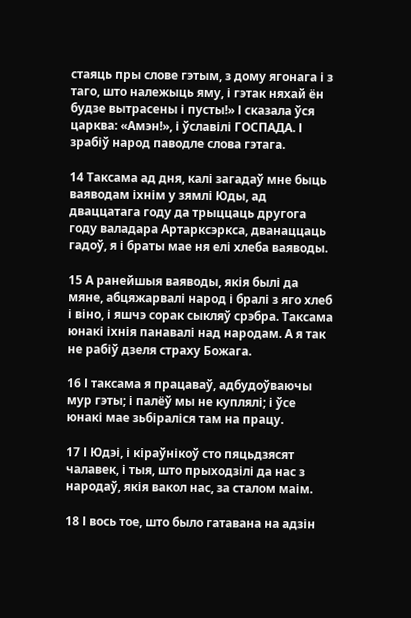стаяць пры слове гэтым, з дому ягонага і з таго, што належыць яму, і гэтак няхай ён будзе вытрасены і пусты!» І сказала ўся царква: «Амэн!», і ўславілі ГОСПАДА. І зрабіў народ паводле слова гэтага.

14 Таксама ад дня, калі загадаў мне быць ваяводам іхнім у зямлі Юды, ад дваццатага году да трыццаць другога году валадара Артарксэркса, дванаццаць гадоў, я і браты мае ня елі хлеба ваяводы.

15 А ранейшыя ваяводы, якія былі да мяне, абцяжарвалі народ і бралі з яго хлеб і віно, і яшчэ сорак сыкляў срэбра. Таксама юнакі іхнія панавалі над народам. А я так не рабіў дзеля страху Божага.

16 І таксама я працаваў, адбудоўваючы мур гэты; і палёў мы не куплялі; і ўсе юнакі мае зьбіраліся там на працу.

17 І Юдэі, і кіраўнікоў сто пяцьдзясят чалавек, і тыя, што прыходзілі да нас з народаў, якія вакол нас, за сталом маім.

18 І вось тое, што было гатавана на адзін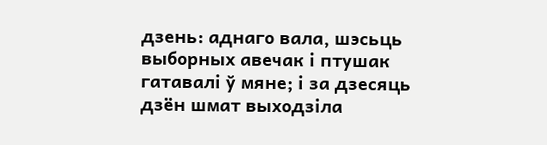дзень: аднаго вала, шэсьць выборных авечак і птушак гатавалі ў мяне; і за дзесяць дзён шмат выходзіла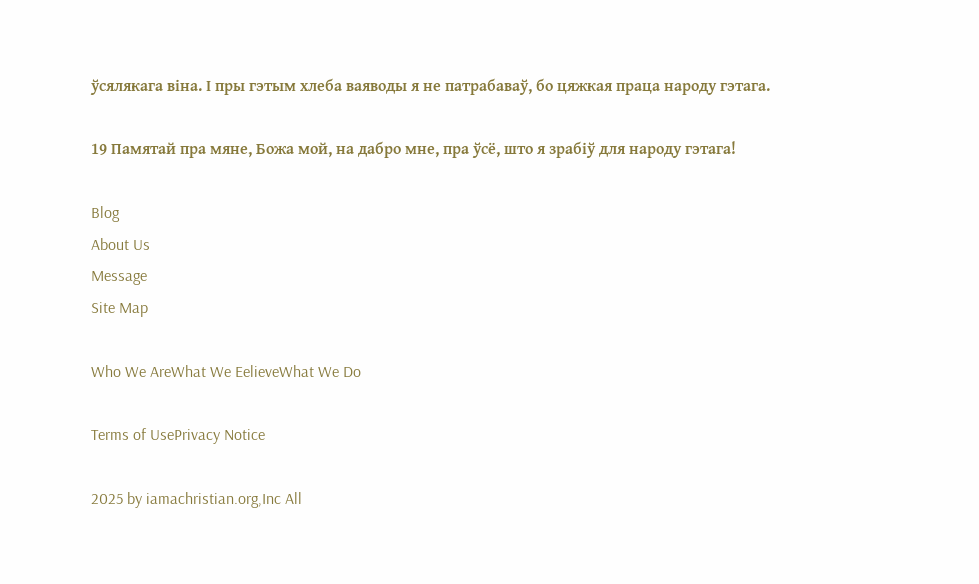ўсялякага віна. І пры гэтым хлеба ваяводы я не патрабаваў, бо цяжкая праца народу гэтага.

19 Памятай пра мяне, Божа мой, на дабро мне, пра ўсё, што я зрабіў для народу гэтага!

Blog
About Us
Message
Site Map

Who We AreWhat We EelieveWhat We Do

Terms of UsePrivacy Notice

2025 by iamachristian.org,Inc All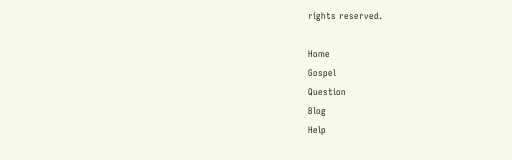rights reserved.

Home
Gospel
Question
Blog
Help